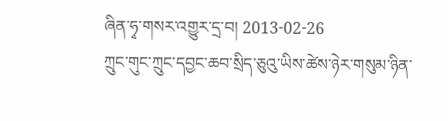ཞིན་ཧྭ་གསར་འགྱུར་དྲ་བ། 2013-02-26
ཀྲུང་གུང་ཀྲུང་དབྱང་ཆབ་སྲིད་ཅུའུ་ཡིས་ཚེས་ཉེར་གསུམ་ཉིན་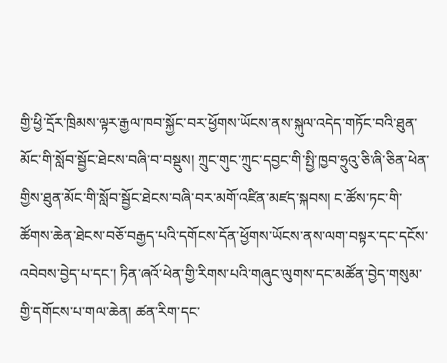གྱི་ཕྱི་དྲོར་ཁྲིམས་ལྟར་རྒྱལ་ཁབ་སྐྱོང་བར་ཕྱོགས་ཡོངས་ནས་སྐུལ་འདེད་གཏོང་བའི་ཐུན་མོང་གི་སློབ་སྦྱོང་ཐེངས་བཞི་བ་བསྡུས། ཀྲུང་གུང་ཀྲུང་དབྱང་གི་སྤྱི་ཁྱབ་ཧྲུའུ་ཅི་ཞི་ཅིན་ཕེན་གྱིས་ཐུན་མོང་གི་སློབ་སྦྱོང་ཐེངས་བཞི་བར་མགོ་འཛིན་མཛད་སྐབས། ང་ཚོས་ཏང་གི་ཚོགས་ཆེན་ཐེངས་བཅོ་བརྒྱད་པའི་དགོངས་དོན་ཕྱོགས་ཡོངས་ནས་ལག་བསྟར་དང་དངོས་འབེབས་བྱེད་པ་དང་། ཏིན་ཞའོ་ཕེན་གྱི་རིགས་པའི་གཞུང་ལུགས་དང་མཚོན་བྱེད་གསུམ་གྱི་དགོངས་པ་གལ་ཆེན། ཚན་རིག་དང་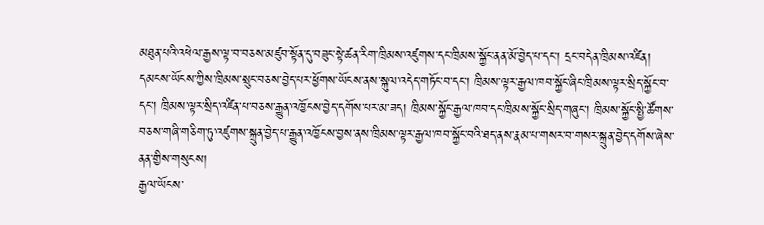མཐུན་པའི་འཕེལ་རྒྱས་ལྟ་བ་བཅས་མཛུབ་སྟོན་དུ་བཟུང་སྟེ་ཚན་རིག་ཁྲིམས་འཛུགས་དང་ཁྲིམས་སྐྱོང་ནན་མོ་བྱེད་པ་དང་། དྲང་བདེན་ཁྲིམས་འཛིན། དམངས་ཡོངས་ཀྱིས་ཁྲིམས་སྲུང་བཅས་བྱེད་པར་ཕྱོགས་ཡོངས་ནས་སྐུལ་འདེད་གཏོང་བ་དང་། ཁྲིམས་ལྟར་རྒྱལ་ཁབ་སྐྱོང་ཞིང་ཁྲིམས་ལྟར་སྲིད་སྐྱོང་བ་དང་། ཁྲིམས་ལྟར་སྲིད་འཛིན་པ་བཅས་རྒྱུན་འཁྱོངས་བྱེད་དགོས་པར་མ་ཟད། ཁྲིམས་སྐྱོང་རྒྱལ་ཁབ་དང་ཁྲིམས་སྐྱོང་སྲིད་གཞུང་། ཁྲིམས་སྐྱོང་སྤྱི་ཚོགས་བཅས་གཞི་གཅིག་ཏུ་འཛུགས་སྐྲུན་བྱེད་པ་རྒྱུན་འཁྱོངས་བྱས་ནས་ཁྲིམས་ལྟར་རྒྱལ་ཁབ་སྐྱོང་བའི་ཐད་ནས་རྣམ་པ་གསར་བ་གསར་སྐྲུན་བྱེད་དགོས་ཞེས་ནན་གྱིས་གསུངས།
རྒྱལ་ཡོངས་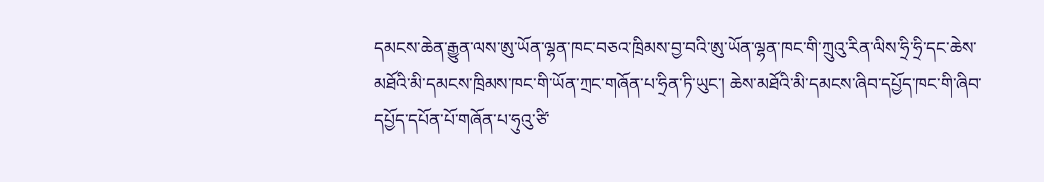དམངས་ཆེན་རྒྱུན་ལས་ཨུ་ཡོན་ལྷན་ཁང་བཅའ་ཁྲིམས་བྱ་བའི་ཨུ་ཡོན་ལྷན་ཁང་གི་ཀྲུའུ་རིན་ལིས་ཧྲི་ཧྲི་དང་ཆེས་མཐོའི་མི་དམངས་ཁྲིམས་ཁང་གི་ཡོན་ཀྲང་གཞོན་པ་ཧྲིན་ཏི་ཡུང་། ཆེས་མཐོའི་མི་དམངས་ཞིབ་དཔྱོད་ཁང་གི་ཞིབ་དཔྱོད་དཔོན་པོ་གཞོན་པ་ཧུའུ་ཙི་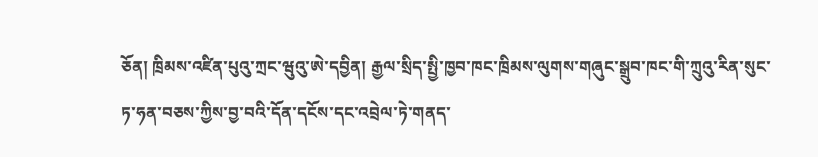ཅོན། ཁྲིམས་འཛིན་པུའུ་ཀྲང་ཝུའུ་ཨེ་དབྱིན། རྒྱལ་སྲིད་སྤྱི་ཁྱབ་ཁང་ཁྲིམས་ལུགས་གཞུང་སྒྲུབ་ཁང་གི་ཀྲུའུ་རིན་སུང་ཏ་ཧན་བཅས་ཀྱིས་བྱ་བའི་དོན་དངོས་དང་འབྲེལ་ཏེ་གནད་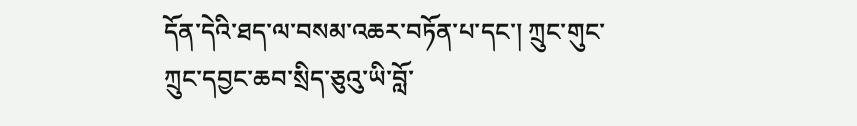དོན་དེའི་ཐད་ལ་བསམ་འཆར་བཏོན་པ་དང་། ཀྲུང་གུང་ཀྲུང་དབྱང་ཆབ་སྲིད་ཅུའུ་ཡི་བློ་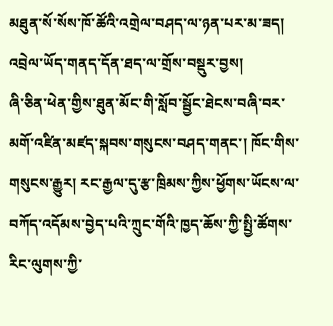མཐུན་སོ་སོས་ཁོ་ཚོའི་འགྲེལ་བཤད་ལ་ཉན་པར་མ་ཟད། འབྲེལ་ཡོད་གནད་དོན་ཐད་ལ་གྲོས་བསྡུར་བྱས།
ཞི་ཅིན་ཕེན་གྱིས་ཐུན་མོང་གི་སློབ་སྦྱོང་ཐེངས་བཞི་བར་མགོ་འཛིན་མཛད་སྐབས་གསུངས་བཤད་གནང་། ཁོང་གིས་གསུངས་རྒྱུར། རང་རྒྱལ་དུ་རྩ་ཁྲིམས་ཀྱིས་ཕྱོགས་ཡོངས་ལ་བཀོད་འདོམས་བྱེད་པའི་ཀྲུང་གོའི་ཁྱད་ཆོས་ཀྱི་སྤྱི་ཚོགས་རིང་ལུགས་ཀྱི་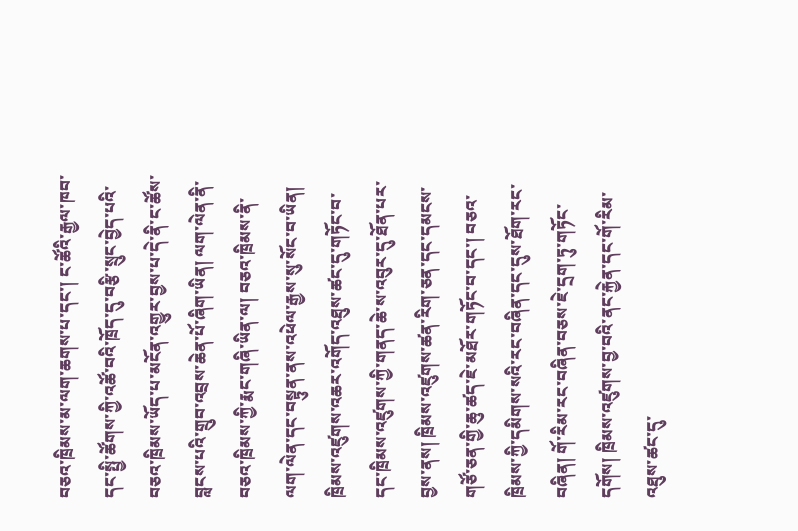བཅའ་ཁྲིམས་མ་ལག་ཆགས་པ་དང་། ང་ཚོའི་རྒྱལ་ཁབ་དང་སྤྱི་ཚོགས་ཀྱི་འཚོ་བའི་ཁྲོད་དུ་བརྩི་སྲུང་བྱེད་པའི་བཅའ་ཁྲིམས་ཡོད་པ་མངོན་འགྱུར་བྱས་པ་དེ་ནི་ང་ཚོས་བླངས་པའི་གྲུབ་འབྲས་ཆེན་པོ་ཞིག་ཡིན། ལག་ལེན་ནི་བཅའ་ཁྲིམས་ཀྱི་རྨང་གཞི་ཡིན་ལ། བཅའ་ཁྲིམས་ནི་ལག་ལེན་དང་བསྟུན་ནས་འཕེལ་རྒྱས་སུ་སོང་བ་ཡིན། ཁྲིམས་འཛུགས་འཆར་འགོད་འཐུས་ཚང་དུ་གཏོང་བ་དང་ཁྲིམས་འཛུགས་ཀྱི་གནད་ཆེ་ས་འབུར་དུ་ཐོན་པར་བྱས་ནས། ཁྲིམས་འཛུགས་ཚན་རིག་ཅན་དང་དམངས་གཙོ་ཅན་གྱི་ཆུ་ཚད་ཇེ་མཐོར་གཏོང་བ་དང་། བཅའ་ཁྲིམས་ཀྱི་དམིགས་སའི་རང་བཞིན་དང་དུས་ཐོག་རང་བཞིན། གོ་རིམ་རང་བཞིན་བཅས་ཇེ་དྲག་ཏུ་གཏོང་དགོས། ཁྲིམས་འཛུགས་བྱ་བའི་ནང་རྐྱེན་དང་གོ་རིམ་འཐུས་ཚང་དུ་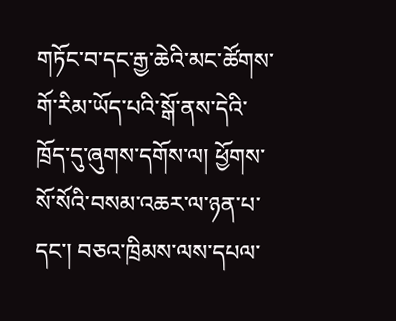གཏོང་བ་དང་རྒྱ་ཆེའི་མང་ཚོགས་གོ་རིམ་ཡོད་པའི་སྒོ་ནས་དེའི་ཁྲོད་དུ་ཞུགས་དགོས་ལ། ཕྱོགས་སོ་སོའི་བསམ་འཆར་ལ་ཉན་པ་དང་། བཅའ་ཁྲིམས་ལས་དཔལ་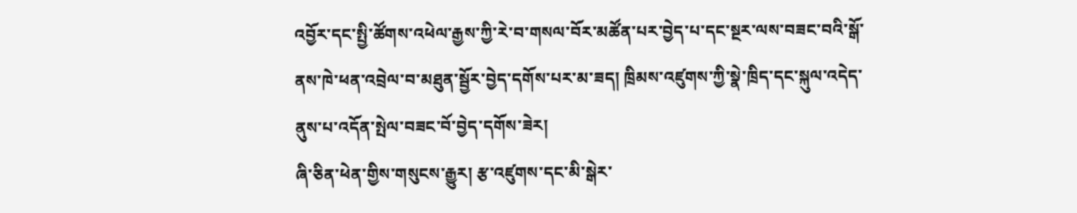འབྱོར་དང་སྤྱི་ཚོགས་འཕེལ་རྒྱས་ཀྱི་རེ་བ་གསལ་བོར་མཚོན་པར་བྱེད་པ་དང་སྔར་ལས་བཟང་བའི་སྒོ་ནས་ཁེ་ཕན་འབྲེལ་བ་མཐུན་སྦྱོར་བྱེད་དགོས་པར་མ་ཟད། ཁྲིམས་འཛུགས་ཀྱི་སྣེ་ཁྲིད་དང་སྐུལ་འདེད་ནུས་པ་འདོན་སྤེལ་བཟང་བོ་བྱེད་དགོས་ཟེར།
ཞི་ཅིན་ཕེན་གྱིས་གསུངས་རྒྱུར། རྩ་འཛུགས་དང་མི་སྒེར་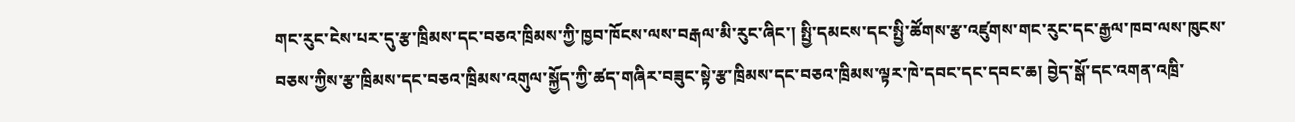གང་རུང་ངེས་པར་དུ་རྩ་ཁྲིམས་དང་བཅའ་ཁྲིམས་ཀྱི་ཁྱབ་ཁོངས་ལས་བརྒལ་མི་རུང་ཞིང་། སྤྱི་དམངས་དང་སྤྱི་ཚོགས་རྩ་འཛུགས་གང་རུང་དང་རྒྱལ་ཁབ་ལས་ཁུངས་བཅས་ཀྱིས་རྩ་ཁྲིམས་དང་བཅའ་ཁྲིམས་འགུལ་སྐྱོད་ཀྱི་ཚད་གཞིར་བཟུང་སྟེ་རྩ་ཁྲིམས་དང་བཅའ་ཁྲིམས་ལྟར་ཁེ་དབང་དང་དབང་ཆ། བྱེད་སྒོ་དང་འགན་འཁྲི་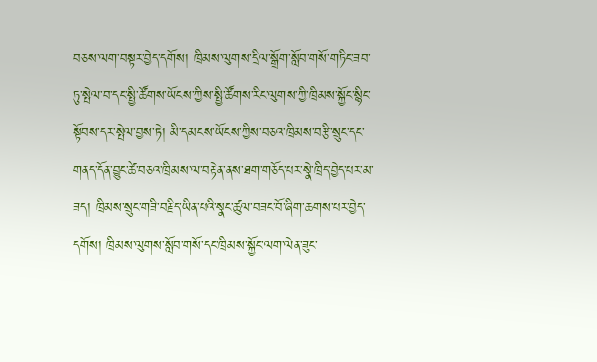བཅས་ལག་བསྟར་བྱེད་དགོས། ཁྲིམས་ལུགས་དྲིལ་སྒྲོག་སློབ་གསོ་གཏིང་ཟབ་ཏུ་སྤེལ་བ་དང་སྤྱི་ཚོགས་ཡོངས་ཀྱིས་སྤྱི་ཚོགས་རིང་ལུགས་ཀྱི་ཁྲིམས་སྐྱོང་སྙིང་སྟོབས་དར་སྤེལ་བྱས་ཏེ། མི་དམངས་ཡོངས་ཀྱིས་བཅའ་ཁྲིམས་བརྩི་སྲུང་དང་གནད་དོན་བྱུང་ཚེ་བཅའ་ཁྲིམས་ལ་བརྟེན་ནས་ཐག་གཅོད་པར་སྣེ་ཁྲིད་བྱེད་པར་མ་ཟད། ཁྲིམས་སྲུང་གཟི་བརྗིད་ཡིན་པའི་སྣང་ཚུལ་བཟང་བོ་ཞིག་ཆགས་པར་བྱེད་དགོས། ཁྲིམས་ལུགས་སློབ་གསོ་དང་ཁྲིམས་སྐྱོང་ལག་ལེན་ཟུང་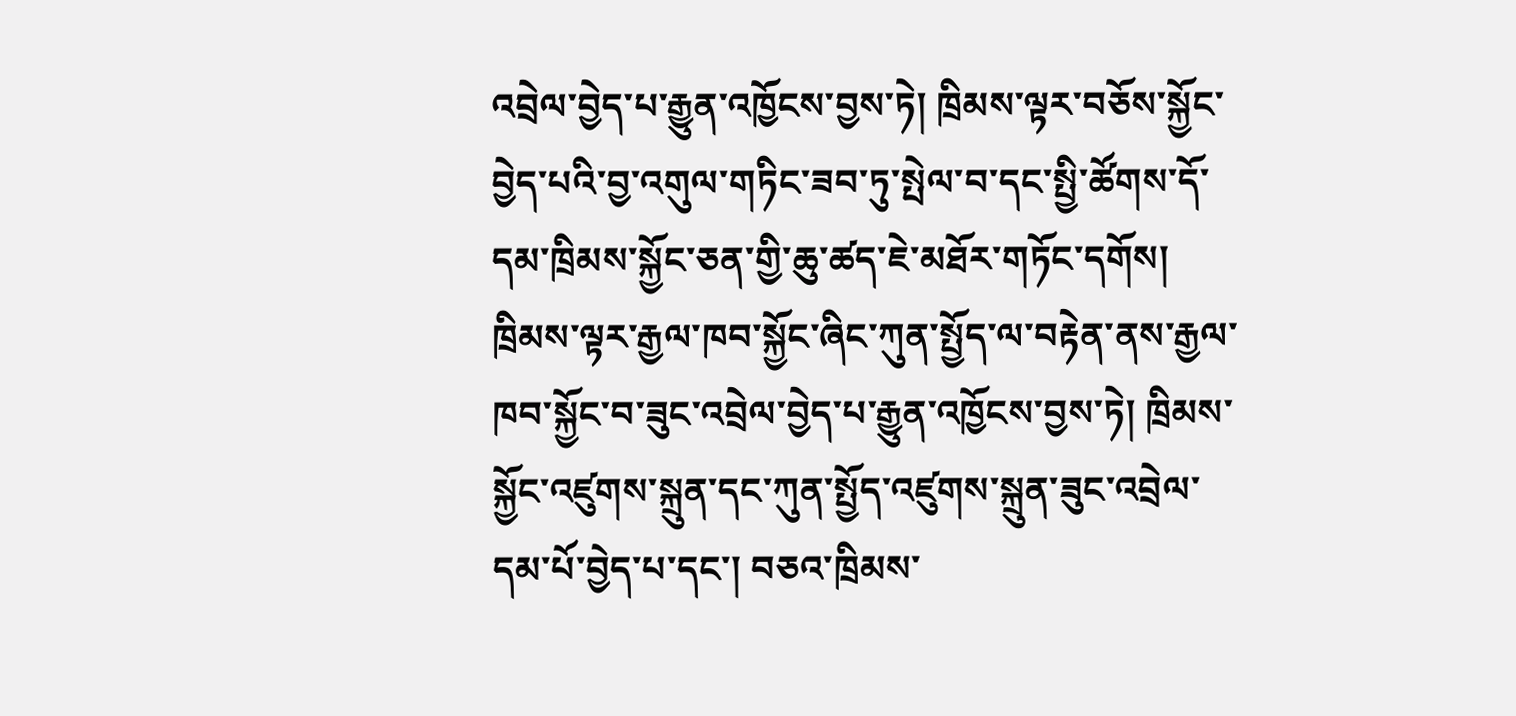འབྲེལ་བྱེད་པ་རྒྱུན་འཁྱོངས་བྱས་ཏེ། ཁྲིམས་ལྟར་བཅོས་སྐྱོང་བྱེད་པའི་བྱ་འགུལ་གཏིང་ཟབ་ཏུ་སྤེལ་བ་དང་སྤྱི་ཚོགས་དོ་དམ་ཁྲིམས་སྐྱོང་ཅན་གྱི་ཆུ་ཚད་ཇེ་མཐོར་གཏོང་དགོས། ཁྲིམས་ལྟར་རྒྱལ་ཁབ་སྐྱོང་ཞིང་ཀུན་སྤྱོད་ལ་བརྟེན་ནས་རྒྱལ་ཁབ་སྐྱོང་བ་ཟུང་འབྲེལ་བྱེད་པ་རྒྱུན་འཁྱོངས་བྱས་ཏེ། ཁྲིམས་སྐྱོང་འཛུགས་སྐྲུན་དང་ཀུན་སྤྱོད་འཛུགས་སྐྲུན་ཟུང་འབྲེལ་དམ་པོ་བྱེད་པ་དང་། བཅའ་ཁྲིམས་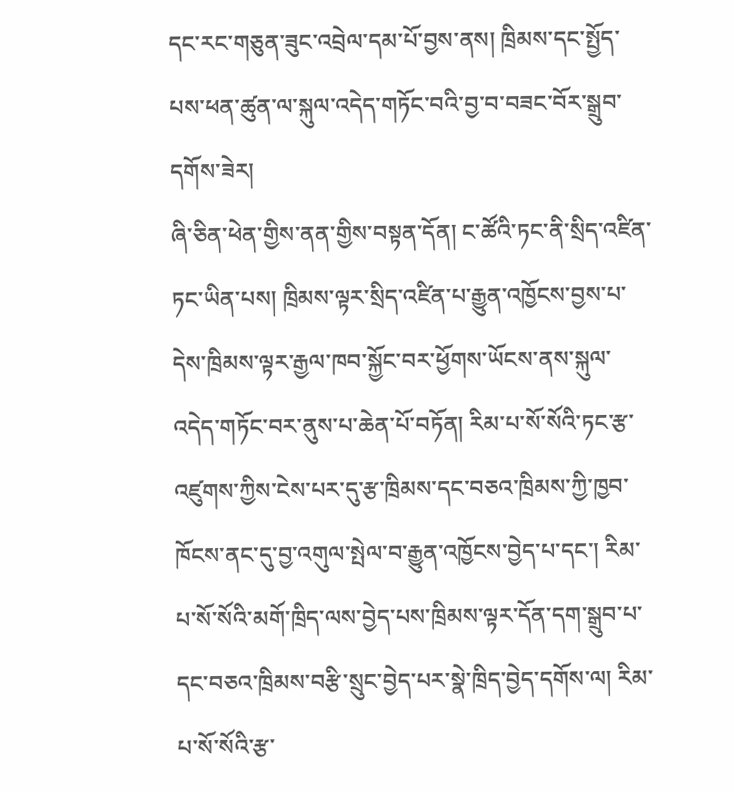དང་རང་གཅུན་ཟུང་འབྲེལ་དམ་པོ་བྱས་ནས། ཁྲིམས་དང་སྤྱོད་པས་ཕན་ཚུན་ལ་སྐུལ་འདེད་གཏོང་བའི་བྱ་བ་བཟང་བོར་སྒྲུབ་དགོས་ཟེར།
ཞི་ཅིན་ཕེན་གྱིས་ནན་གྱིས་བསྟན་དོན། ང་ཚོའི་ཏང་ནི་སྲིད་འཛིན་ཏང་ཡིན་པས། ཁྲིམས་ལྟར་སྲིད་འཛིན་པ་རྒྱུན་འཁྱོངས་བྱས་པ་དེས་ཁྲིམས་ལྟར་རྒྱལ་ཁབ་སྐྱོང་བར་ཕྱོགས་ཡོངས་ནས་སྐུལ་འདེད་གཏོང་བར་ནུས་པ་ཆེན་པོ་བཏོན། རིམ་པ་སོ་སོའི་ཏང་རྩ་འཛུགས་ཀྱིས་ངེས་པར་དུ་རྩ་ཁྲིམས་དང་བཅའ་ཁྲིམས་ཀྱི་ཁྱབ་ཁོངས་ནང་དུ་བྱ་འགུལ་སྤེལ་བ་རྒྱུན་འཁྱོངས་བྱེད་པ་དང་། རིམ་པ་སོ་སོའི་མགོ་ཁྲིད་ལས་བྱེད་པས་ཁྲིམས་ལྟར་དོན་དག་སྒྲུབ་པ་དང་བཅའ་ཁྲིམས་བརྩི་སྲུང་བྱེད་པར་སྣེ་ཁྲིད་བྱེད་དགོས་ལ། རིམ་པ་སོ་སོའི་རྩ་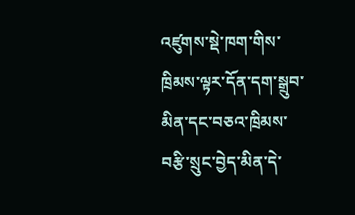འཛུགས་སྡེ་ཁག་གིས་ཁྲིམས་ལྟར་དོན་དག་སྒྲུབ་མིན་དང་བཅའ་ཁྲིམས་བརྩི་སྲུང་བྱེད་མིན་དེ་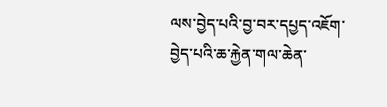ལས་བྱེད་པའི་བྱ་བར་དཔྱད་འཇོག་བྱེད་པའི་ཆ་རྐྱེན་གལ་ཆེན་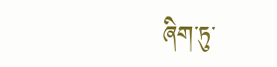ཞིག་ཏུ་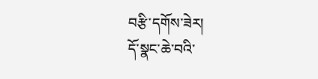བརྩི་དགོས་ཟེར།
དོ་སྣང་ཆེ་བའི་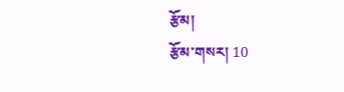རྩོམ།
རྩོམ་གསར། 10